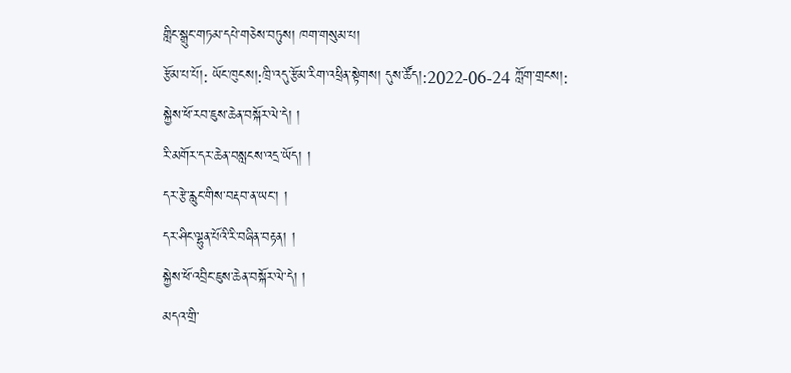གླིང་སྒྲུང་གཏམ་དཔེ་གཅེས་བཏུས། ཁག་གསུམ་པ།
རྩོམ་པ་པོ།: ཡོང་ཁུངས།:ཁྲི་འདུ་རྩོམ་རིག་འཕྲིན་སྟེགས། དུས་ཚོད།:2022-06-24 ཀློག་གྲངས།:
སྐྱེས་ཕོ་རབ་ཇུས་ཆེན་བསྐོར་ལེ་དེ། །
རི་མགོར་དར་ཆེན་བསླངས་འདྲ་ཡོད། །
དར་རྩེ་རླུང་གིས་བརྡབ་ན་ཡང་། །
དར་ཤིང་ལྷུན་པོའི་རི་བཞིན་བརྟན། །
སྐྱེས་ཕོ་འབྲིང་ཇུས་ཆེན་བསྐོར་ལེ་དེ། །
མདའ་གྲི་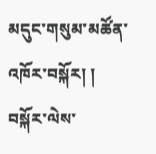མདུང་གསུམ་མཚོན་འཁོར་བསྐོར། །
བསྐོར་ལེས་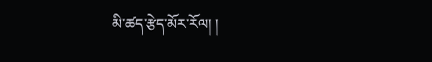མི་ཚད་རྩེད་མོར་རོལ། །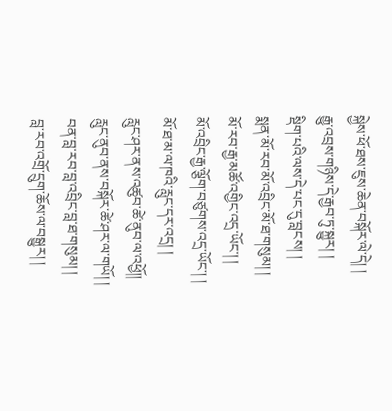སྐྱེས་ཕོ་ཐས་ཇུས་ཆེན་བསྐོར་ལེ་དེ། །
རྒྱུ་འབྲས་གཉིས་དེ་རྒྱབ་ཏུ་སྐྱུར། །
སྡིག་པའི་ལས་དེ་པང་དུ་བླངས། །
སྨན་མོ་རབ་མོ་འབྲིང་མོ་ཐ་གསུམ། །
མོ་རབ་རྒྱ་མཚོ་འགྱིང་འདྲ་ཡོང་། །
མོ་འབྲིང་རྒྱ་ལྕོག་བཙུགས་འདྲ་ཡོང་། །
མོ་ཐ་མ་ལ་ཁའི་རླུང་དར་འདྲ། །
རླུང་ཤར་ནས་འཚུབ་ཚེ་ནུབ་ལ་འཕྱོ།།
རླུང་ནུབ་ནས་བསྐོར་ཚེ་ཤར་ལ་གཡོ། །
བན་བླ་རབ་བླ་འབྲིང་བླ་ཐ་གསུམ། །
བླ་རབ་འགྲོ་དྲུག་ཆོས་ལ་བསྒྱུར། །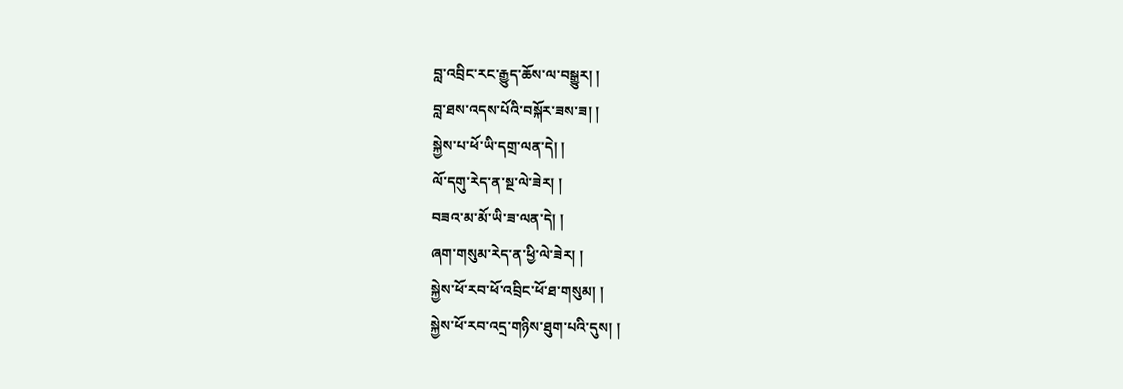བླ་འབྲིང་རང་རྒྱུད་ཆོས་ལ་བསྒྱུར། །
བླ་ཐས་འདས་པོའི་བསྐོར་ཟས་ཟ། །
སྐྱེས་པ་ཕོ་ཡི་དགྲ་ལན་དེ། །
ལོ་དགུ་རེད་ན་སྔ་ལེ་ཟེར། །
བཟའ་མ་མོ་ཡི་ཟ་ལན་དེ། །
ཞག་གསུམ་རེད་ན་ཕྱི་ལེ་ཟེར། །
སྐྱེས་ཕོ་རབ་ཕོ་འབྲིང་ཕོ་ཐ་གསུམ། །
སྐྱེས་ཕོ་རབ་འདྲ་གཉིས་ཐུག་པའི་དུས། །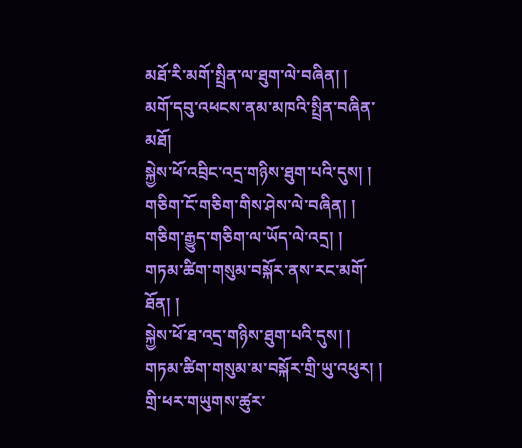མཐོ་རི་མགོ་སྤྲིན་ལ་ཐུག་ལེ་བཞིན། །
མགོ་དབུ་འཕངས་ནམ་མཁའི་སྤྲིན་བཞིན་མཐོ།
སྐྱེས་ཕོ་འབྲིང་འདྲ་གཉིས་ཐུག་པའི་དུས། །
གཅིག་ངོ་གཅིག་གིས་ཤེས་ལེ་བཞིན། །
གཅིག་རྒྱུད་གཅིག་ལ་ཡོད་ལེ་འདྲ། །
གཏམ་ཚིག་གསུམ་བསྐོར་ནས་རང་མགོ་ཐོན། །
སྐྱེས་ཕོ་ཐ་འདྲ་གཉིས་ཐུག་པའི་དུས། །
གཏམ་ཚིག་གསུམ་མ་བསྐོར་གྲི་ཡུ་འཕུར། །
གྲི་ཕར་གཡུགས་ཚུར་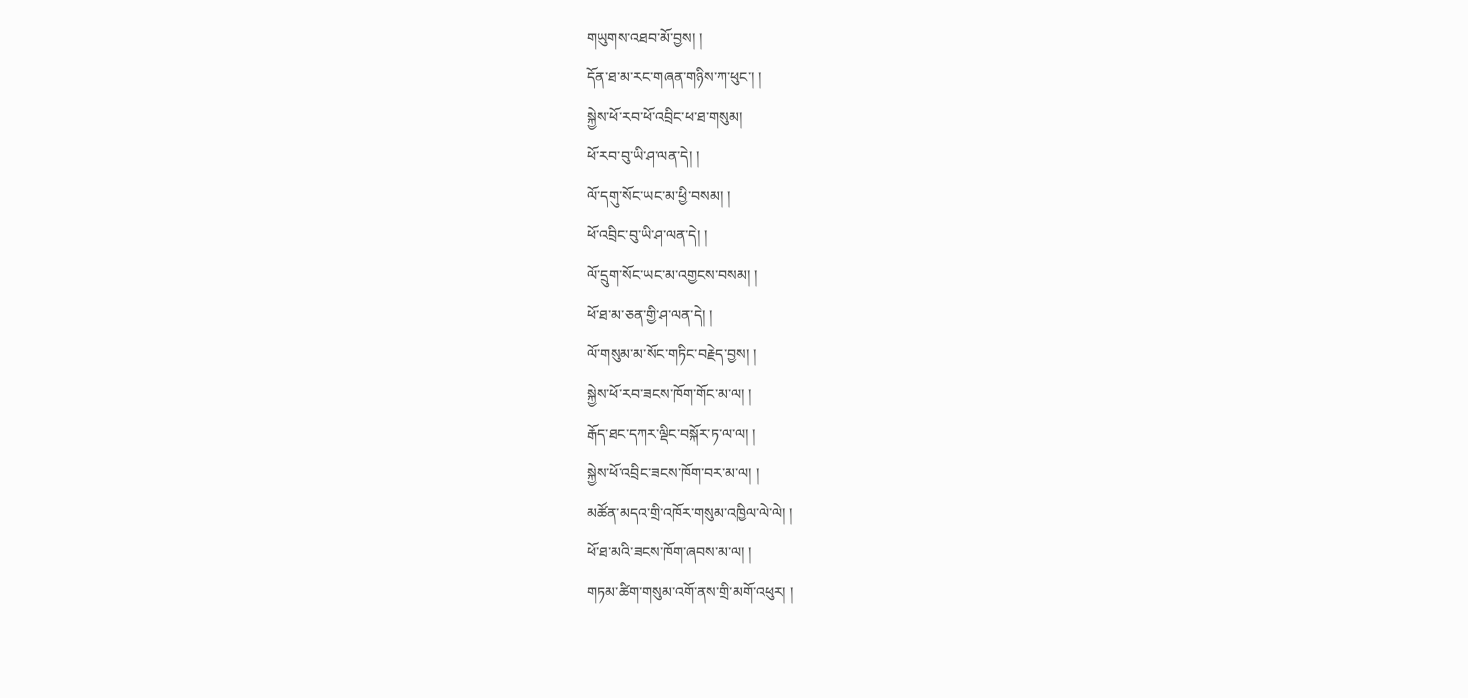གཡུགས་འཐབ་མོ་བྱས། །
དོན་ཐ་མ་རང་གཞན་གཉིས་ཀ་ཕུང་། །
སྐྱེས་ཕོ་རབ་ཕོ་འབྲིང་ཕ་ཐ་གསུམ།
ཕོ་རབ་བུ་ཡི་ཤ་ལན་དེ། །
ལོ་དགུ་སོང་ཡང་མ་ཕྱི་བསམ། །
ཕོ་འབྲིང་བུ་ཡི་ཤ་ལན་དེ། །
ལོ་དྲུག་སོང་ཡང་མ་འགྱངས་བསམ། །
ཕོ་ཐ་མ་ཅན་གྱི་ཤ་ལན་དེ། །
ལོ་གསུམ་མ་སོང་གཏིང་བརྗེད་བྱས། །
སྐྱེས་ཕོ་རབ་ཟངས་ཁོག་གོང་མ་ལ། །
རྒོད་ཐང་དཀར་ལྡིང་བསྐོར་ཏ་ལ་ལ། །
སྐྱེས་ཕོ་འབྲིང་ཟངས་ཁོག་བར་མ་ལ། །
མཚོན་མདའ་གྲི་འཁོར་གསུམ་འཁྱིལ་ལེ་ལེ། །
ཕོ་ཐ་མའི་ཟངས་ཁོག་ཞབས་མ་ལ། །
གཏམ་ཚིག་གསུམ་འགོ་ནས་གྲི་མགོ་འཕུར། །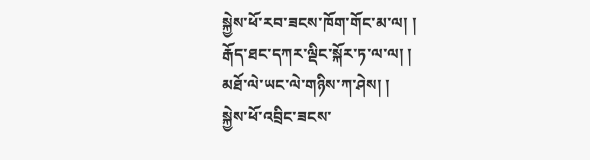སྐྱེས་ཕོ་རབ་ཟངས་ཁོག་གོང་མ་ལ། །
རྒོད་ཐང་དཀར་ལྡིང་སྐོར་ཏ་ལ་ལ། །
མཐོ་ལེ་ཡང་ལེ་གཉིས་ཀ་ཤེས། །
སྐྱེས་ཕོ་འབྲིང་ཟངས་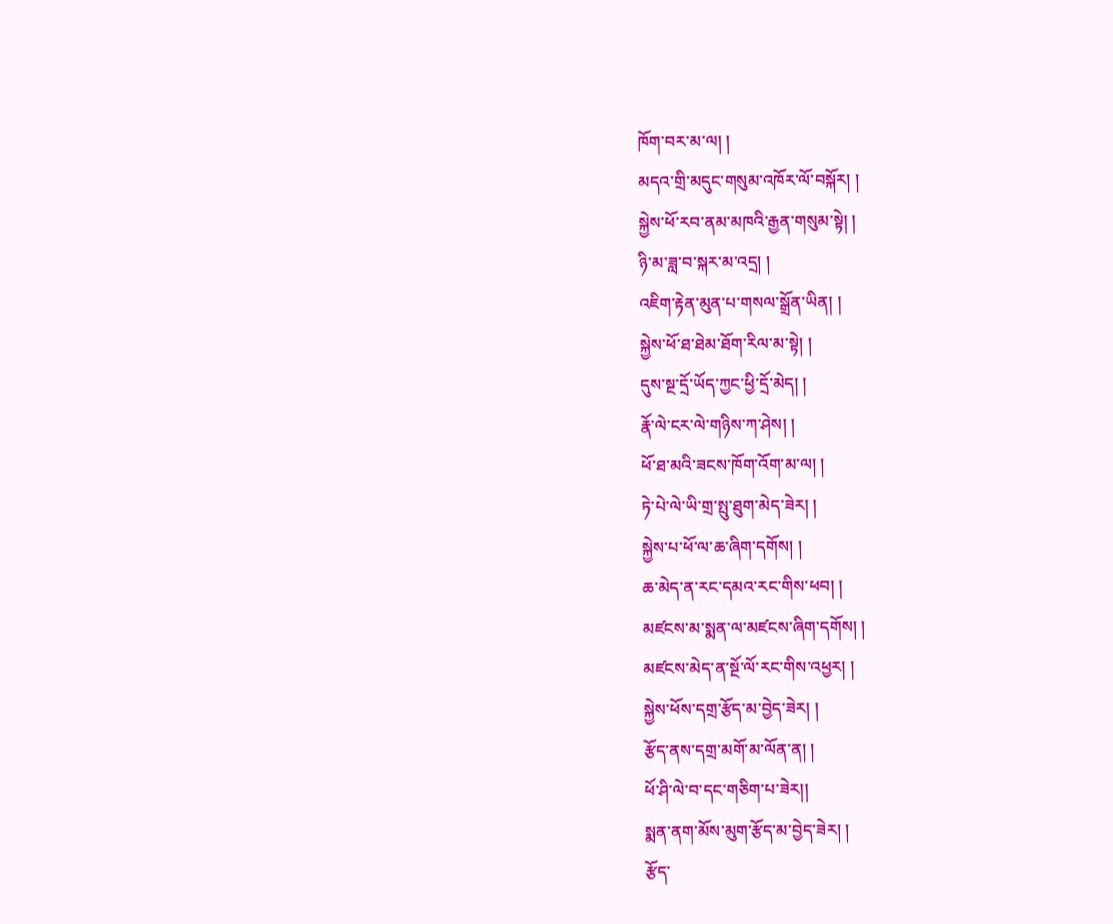ཁོག་བར་མ་ལ། །
མདའ་གྲི་མདུང་གསུམ་འཁོར་ལོ་བསྐོར། །
སྐྱེས་ཕོ་རབ་ནམ་མཁའི་རྒྱན་གསུམ་སྟེ། །
ཉི་མ་ཟླ་བ་སྐར་མ་འདྲ། །
འཇིག་རྟེན་མུན་པ་གསལ་སྒྲོན་ཡིན། །
སྐྱེས་ཕོ་ཐ་ཐེམ་ཐོག་རིལ་མ་སྟེ། །
དུས་སྔ་དྲོ་ཡོད་ཀྱང་ཕྱི་དྲོ་མེད། །
རྣོ་ལེ་ངར་ལེ་གཉིས་ཀ་ཤེས། །
ཕོ་ཐ་མའི་ཟངས་ཁོག་འོག་མ་ལ། །
ཏེ་པེ་ལེ་ཡི་གྲ་སྤུ་ཐུག་མེད་ཟེར། །
སྐྱེས་པ་ཕོ་ལ་ཆ་ཞིག་དགོས། །
ཆ་མེད་ན་རང་དམའ་རང་གིས་ཕབ། །
མཛངས་མ་སྨན་ལ་མཛངས་ཞིག་དགོས། །
མཛངས་མེད་ན་སྔོ་ལོ་རང་གིས་འཕྱར། །
སྐྱེས་ཕོས་དགྲ་རྩོད་མ་བྱེད་ཟེར། །
རྩོད་ནས་དགྲ་མགོ་མ་ལོན་ན། །
ཕོ་ཤི་ལེ་བ་དང་གཅིག་པ་ཟེར།།
སྨན་ནག་མོས་མུག་རྩོད་མ་བྱེད་ཟེར། །
རྩོད་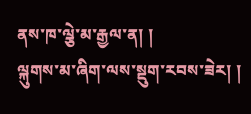ནས་ཁ་ལྕེ་མ་རྒྱལ་ན། །
ལྐུགས་མ་ཞིག་ལས་སྡུག་རབས་ཟེར། །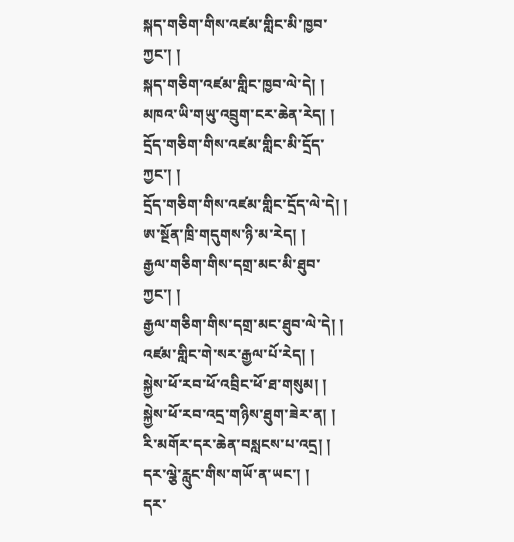སྐད་གཅིག་གིས་འཛམ་གླིང་མི་ཁྱབ་ཀྱང་། །
སྐད་གཅིག་འཛམ་གླིང་ཁྱབ་ལེ་དེ། །
མཁའ་ཡི་གཡུ་འབྲུག་ངར་ཆེན་རེད། །
དྲོད་གཅིག་གིས་འཛམ་གླིང་མི་དྲོད་ཀྱང་། །
དྲོད་གཅིག་གིས་འཛམ་གླིང་དྲོད་ལེ་དེ། །
ཨ་སྔོན་ཁྲི་གདུགས་ཉི་མ་རེད། །
རྒྱལ་གཅིག་གིས་དགྲ་མང་མི་ཐུབ་ཀྱང་། །
རྒྱལ་གཅིག་གིས་དགྲ་མང་ཐུབ་ལེ་དེ། །
འཛམ་གླིང་གེ་སར་རྒྱལ་པོ་རེད། །
སྐྱེས་ཕོ་རབ་ཕོ་འབྲིང་ཕོ་ཐ་གསུམ། །
སྐྱེས་ཕོ་རབ་འདྲ་གཉིས་ཐུག་ཟེར་ན། །
རི་མགོར་དར་ཆེན་བསླངས་པ་འདྲ། །
དར་ལྕེ་རླུང་གིས་གཡོ་ན་ཡང་། །
དར་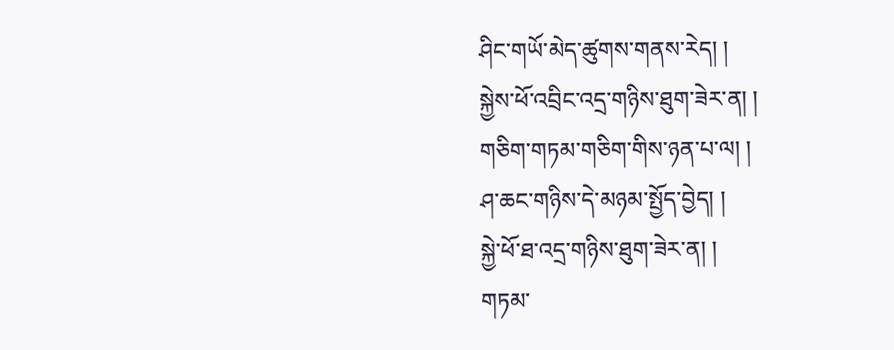ཤིང་གཡོ་མེད་ཚུགས་གནས་རེད། །
སྐྱེས་ཕོ་འབྲིང་འདྲ་གཉིས་ཐུག་ཟེར་ན། །
གཅིག་གཏམ་གཅིག་གིས་ཉན་པ་ལ། །
ཤ་ཆང་གཉིས་དེ་མཉམ་སྤྱོད་བྱེད། །
སྐྱེ་ཕོ་ཐ་འདྲ་གཉིས་ཐུག་ཟེར་ན། །
གཏམ་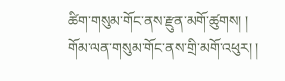ཚིག་གསུམ་གོང་ནས་རྫུན་མགོ་ཚུགས། །
གོམ་ལན་གསུམ་གོང་ནས་གྲི་མགོ་འཕུར། །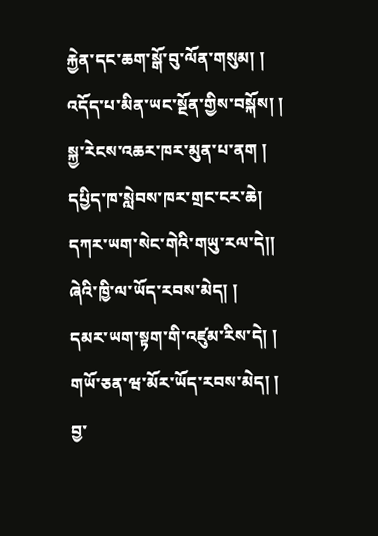རྐྱེན་དང་ཆག་སྒོ་བུ་ལོན་གསུམ། །
འདོད་པ་མིན་ཡང་སྔོན་གྱིས་བསྐོས། །
སྐྱ་རེངས་འཆར་ཁར་མུན་པ་ནག །
དཔྱིད་ཁ་སླེབས་ཁར་གྲང་ངར་ཆེ།
དཀར་ཡག་སེང་གེའི་གཡུ་རལ་དེ།།
ཞེའི་ཁྱི་ལ་ཡོད་རབས་མེད། །
དམར་ཡག་སྟག་གི་འཛུམ་རིས་དེ། །
གཡོ་ཅན་ཝ་མོར་ཡོད་རབས་མེད། །
བྱ་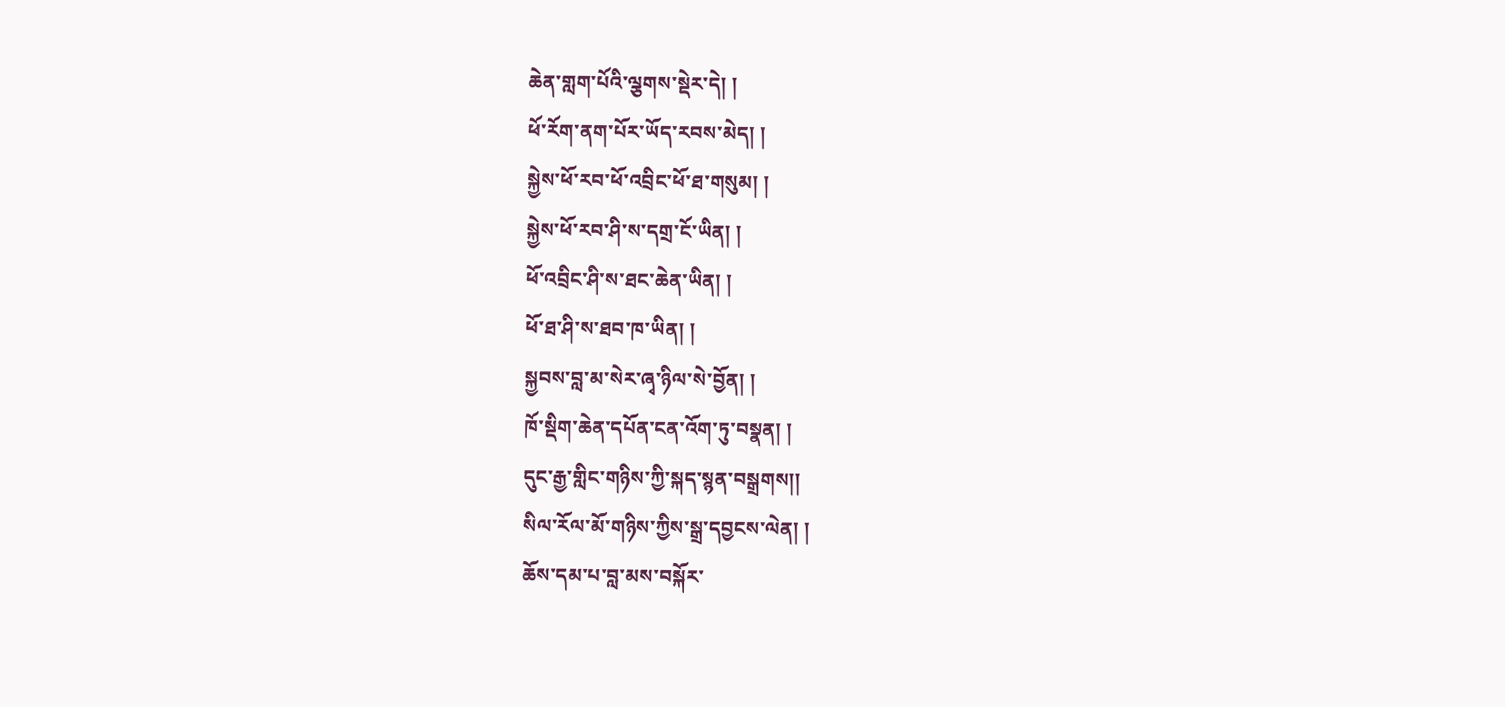ཆེན་གླག་པོའི་ལྕགས་སྡེར་དེ། །
ཕོ་རོག་ནག་པོར་ཡོད་རབས་མེད། །
སྐྱེས་ཕོ་རབ་ཕོ་འབྲིང་ཕོ་ཐ་གསུམ། །
སྐྱེས་ཕོ་རབ་ཤི་ས་དགྲ་ངོ་ཡིན། །
ཕོ་འབྲིང་ཤི་ས་ཐང་ཆེན་ཡིན། །
ཕོ་ཐ་ཤི་ས་ཐབ་ཁ་ཡིན། །
སྐྱབས་བླ་མ་སེར་ཞྭ་ཉིལ་སེ་བྱོན། །
ཁོ་སྡིག་ཆེན་དཔོན་ངན་འོག་ཏུ་བསྣན། །
དུང་རྒྱ་གླིང་གཉིས་ཀྱི་སྐད་སྙན་བསྒྲགས།།
སིལ་རོལ་མོ་གཉིས་ཀྱིས་སྒྲ་དབྱངས་ལེན། །
ཆོས་དམ་པ་བླ་མས་བསྐོར་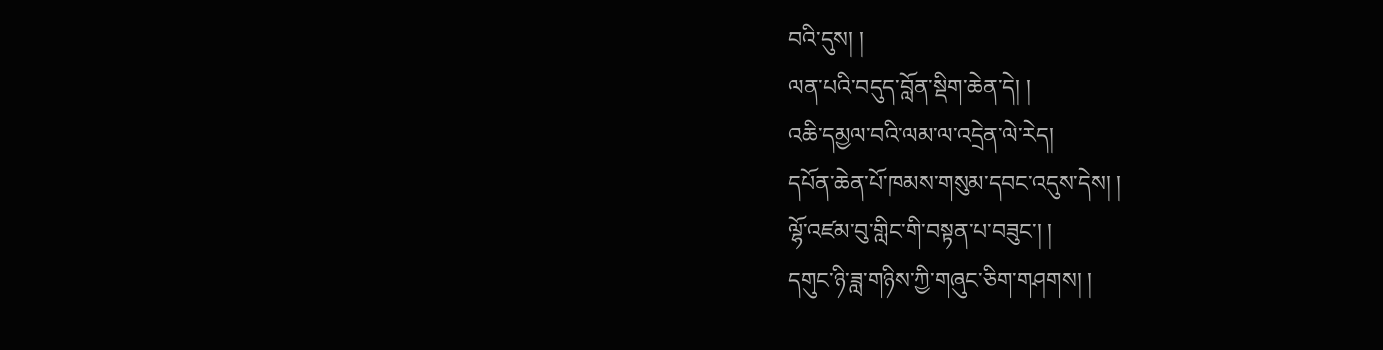བའི་དུས། །
ལན་པའི་བདུད་བློན་སྡིག་ཆེན་དེ། །
འཆི་དམྱལ་བའི་ལམ་ལ་འདྲེན་ལེ་རེད།
དཔོན་ཆེན་པོ་ཁམས་གསུམ་དབང་འདུས་དེས། །
ལྷོ་འཛམ་བུ་གླིང་གི་བསྟན་པ་བཟུང་། །
དགུང་ཉི་ཟླ་གཉིས་ཀྱི་གཞུང་ཅིག་གཤགས། །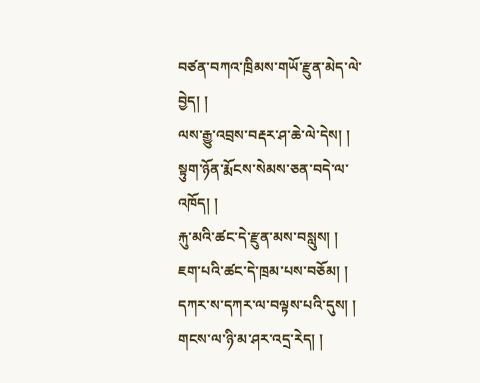བཙན་བཀའ་ཁྲིམས་གཡོ་རྫུན་མེད་ལེ་བྱེད། །
ལས་རྒྱུ་འབྲས་བརྡར་ཤ་ཆེ་ལེ་དེས། །
སྟུག་ཉོན་རྨོངས་སེམས་ཅན་བདེ་ལ་འཁོད། །
རྐུ་མའི་ཚང་དེ་རྫུན་མས་བསླུས། །
ཇག་པའི་ཚང་དེ་ཁྲམ་པས་བཅོམ། །
དཀར་ས་དཀར་ལ་བལྟས་པའི་དུས། །
གངས་ལ་ཉི་མ་ཤར་འདྲ་རེད། །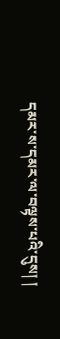དམར་ས་དམར་ལ་བལྟས་པའི་དུས། །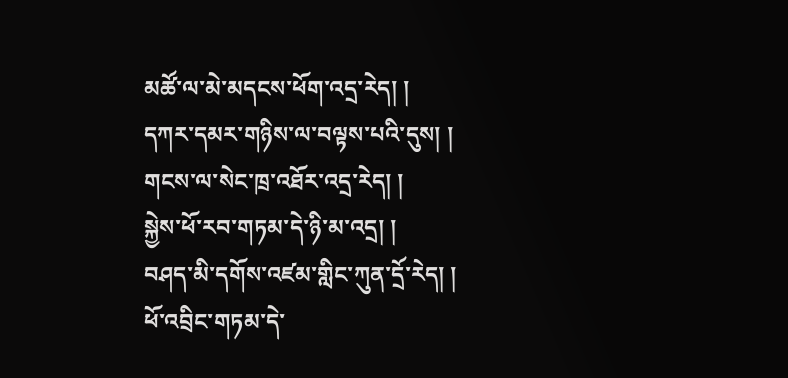མཚོ་ལ་མེ་མདངས་ཕོག་འདྲ་རེད། །
དཀར་དམར་གཉིས་ལ་བལྟས་པའི་དུས། །
གངས་ལ་སེང་ཁྲ་འཐོར་འདྲ་རེད། །
སྐྱེས་ཕོ་རབ་གཏམ་དེ་ཉི་མ་འདྲ། །
བཤད་མི་དགོས་འཛམ་གླིང་ཀུན་དྲོ་རེད། །
ཕོ་འབྲིང་གཏམ་དེ་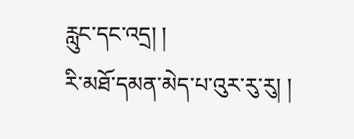རླུང་དང་འདྲ། །
རི་མཐོ་དམན་མེད་པ་འུར་རུ་རུ། །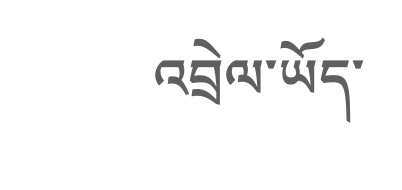འབྲེལ་ཡོད་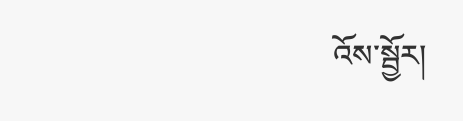འོས་སྦྱོར།